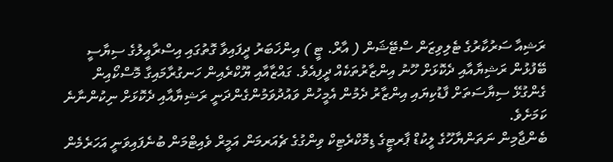ރަޝިއާ ސަރުކާރުގެ ޓެލިވިޒަން ސްޓޭޝަން ( އާރް. ޓީ ) އިންޚަބަރު ދީފައިވާ ގޮތުގައި އިސްރާއީލުގެ ސިޔާސީ ބޭފުޅުން ރަޝިޔާއާއި ދެކޮޅަށް ހޫނު އިންޒާރުތަކެއް ދީފިއެވެ. ގައްޒާއާއި ޔޫކްރެއިން ހަނގުރާމައިގާ މޮސްކޯއިން ގެންގުޅޭ ސިޔާސަތަށް ފާޑުކިޔައި އިންޒާރު ދެމުން އެމީހުން ވައުދުވަމުންގެންދަނީ ރަޝިޔާއާއި ދެކޮޅަށް ނިކުންނާނެ ކަމަށެވެ.
ބެންޖާމިން ނަތަންޔާހޫގެ ލީކުޑް ޕާރޓީގެ ޑިމޮކްރެޓިކް ވިންގުގެ ޗެއަރމަން އަމީރް ވެއިޓްމަން ބުނެފައިވަނީ އަހަރެމެން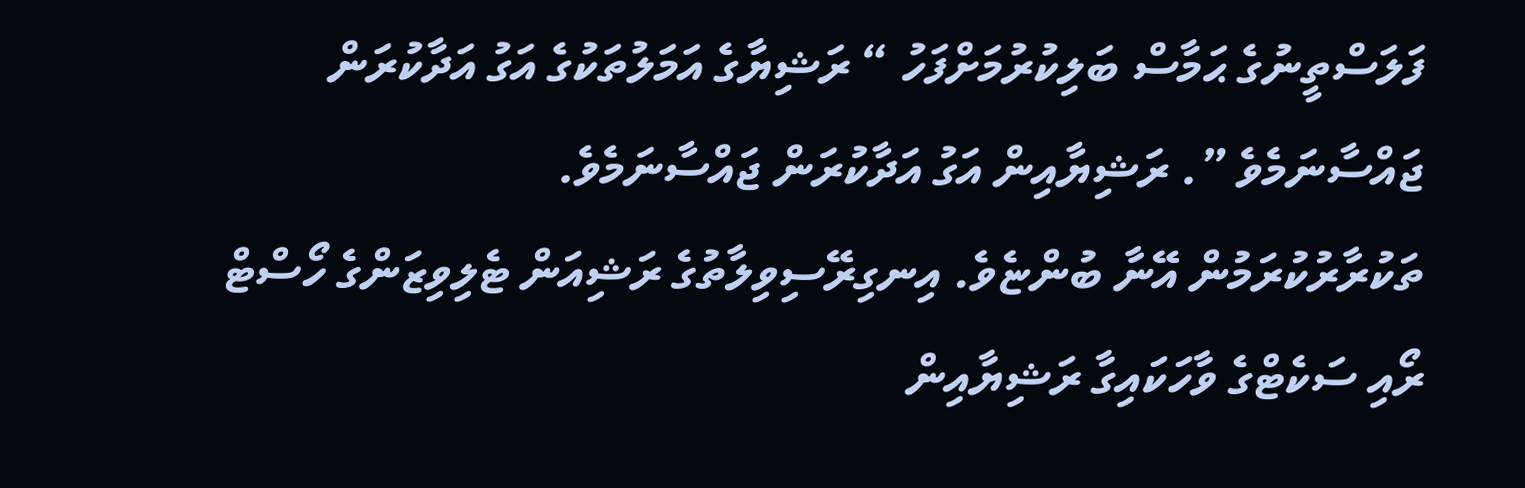ފަލަސްތީނުގެ ޙަމާސް ބަލިކުރުމަށްފަހު “ ރަޝިޔާގެ އަމަލުތަކުގެ އަގު އަދާކުރަން ޖައްސާނަމެވެ ”. ރަޝިޔާއިން އަގު އަދާކުރަން ޖައްސާނަމެވެ.
ތަކުރާރުކުރަމުން އޭނާ ބުންޏެވެ. އިނގިރޭސިވިލާތުގެ ރަޝިއަން ޓެލިވިޒަންގެ ހޯސްޓް ރޯއި ސަކެޓްގެ ވާހަކައިގާ ރަޝިޔާއިން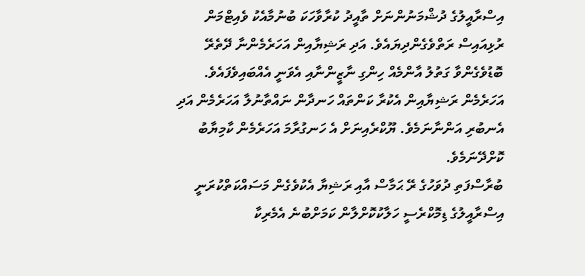އިސްރާއީލުގެ ދުޝްމަނުންނަށް ތާއީދު ކުރާވާހަކަ ބުނުމާއެކު ވެއިޓްމަން ރުޅިއައިސް ރަތްވެގެންދިޔައެވެ. އަދި ރަޝިޔާއިން އަހަރެމެންނާ ދޭތެރޭ ބޮޑުވެގެންވާ ގަތުލު އާންމެއް ހިންގި ނާޒީންނާއި އެވަނީ އެއްބައިވެފައެވެ. އަހަރެމެން ރަޝިޔާއިން އެކުރާ ކަންތައް ހަނދާން ނައްތާނުލާ އަހަރެމެން އަދި އެނބުރި އަންނާނަމެވެ. ޔޫކްރެއިނަށް އެ ހަނގުރާމަ އަހަރެމެން ކާމިޔާބު ކޮށްދޭނަމެވެ.
ބުރާސްފަތި ދުވަހުގެ ރޭ ޙަމާސް އާއި ރަޝިޔާ އެކުވެގެން މަސައްކަތްކުރަނީ އިސްރާއީލުގެ ޑިމޮކްރެސީ ހަލާކުކޮށްލާން ކަމަށްބުނެ އެމެރިކާ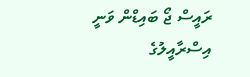ރައީސް ޖޯ ބައިޑްން ވަނީ އިސްރާއީލުގެ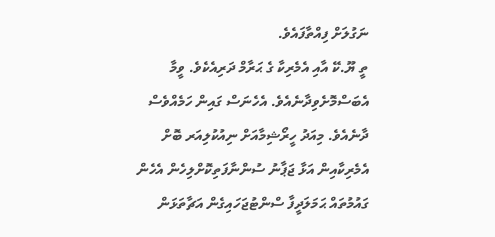ނަގުލަށް ފިއްތާފައެވެ.
ތީ ޔޫ.ކޭ އާއި އެމެރިކާ ގެ ޙަރާމް ދަރިއެކެވެ. ވީމާ އެބަސްމޮށެވިދާނެއެވެ. އެހެނަސް ގައިން ހަމެއްވެސް ދާނެއެވެ. މިއަދު ހީރޯޝިމާއަށް ނިއުކުލިއަރ ބޮށް އެމެރިކާއިން އަޅާ ޖަޕާނު ސުންނާފަތިކޮށްލިހެން އެހެން ގައުމުތައް ޙަމަލަދީފާ ސްންޓުޖަހައިގެން އަޗާތަޅަން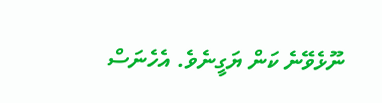ނޫޅެވޭނެ ކަން ޔަގީނެވެ. އެހެނަސް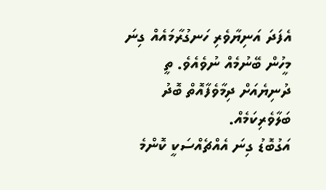އެފަދަ އަނިޔާވެރި ހަނގުރާމައެއް ގިނަ މީހުން ބޭނުމެއް ނުވެއެވެ. ތީ ދުނިޔެއަށް ދިމާވެފާއޮތް ބޮދު ބަލާވެރިކަމެއް.
އަގުބޮޑު ގިނަ އެއްޗެއްސަކީ ކޮންމެ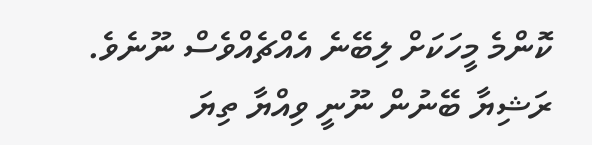ކޮންމެ މީހަކަށް ލިބޭނެ އެއްޗެއްވެސް ނޫނެވެ. ރަޝިޔާ ބޭނުން ނޫނީ ވިއްޔާ ތިޔަ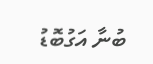ބުނާ އަގުބޮޑު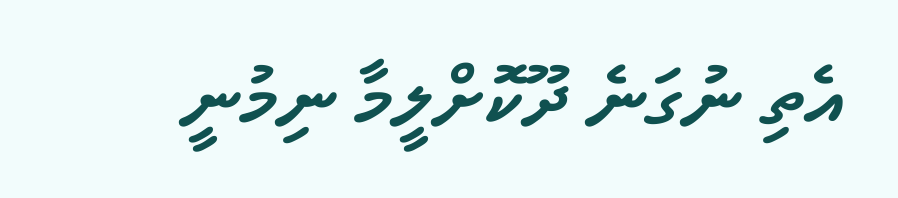އެތި ނުގަނެ ދޫކޮށްލީމާ ނިމުނީ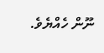ނޫން ހެއްޔެވެ.